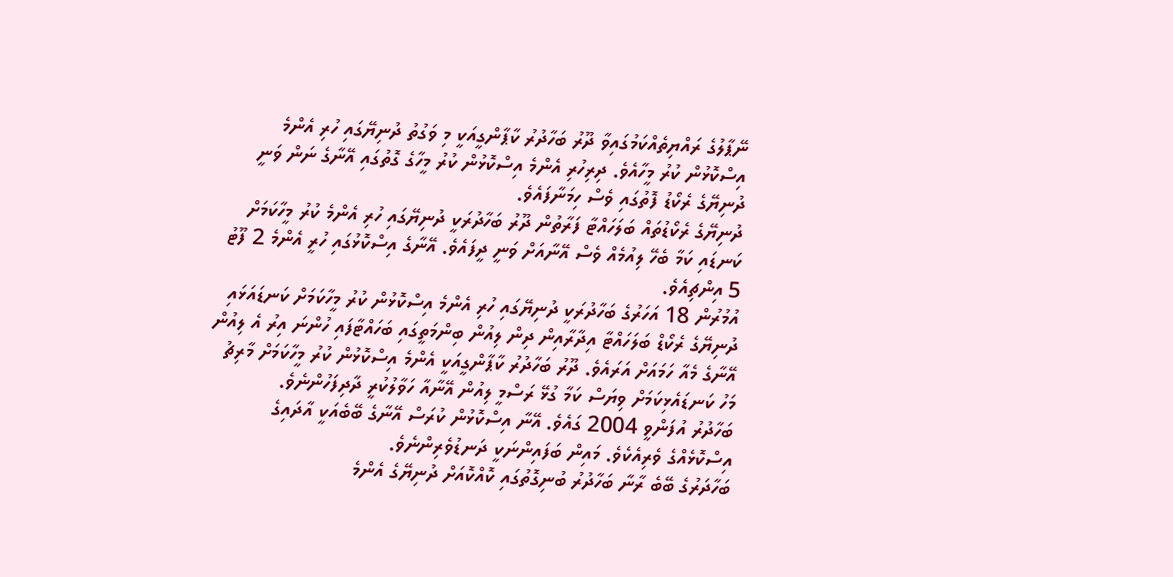ނޭޕާލުގެ ރައްޔިތެއްކަމުގައިވާ ދޫރު ބަހާދުރު ކާޕާންގީއަކީ މި ވަގުތު ދުނިޔޭގައި ހުރި އެންމެ އިސްކޮޅުން ކުރު މީހާއެވެ. ދިރިހުރި އެންމެ އިސްކޮޅުން ކުރު މީހާގެ ގޮތުގައި އޭނާގެ ނަން ވަނީ ދުނިޔޭގެ ރެކޯޑު ފޮތުގައި ވެސް ހިމަނާފައެވެ.
ދުނިޔޭގެ ރެކޯޑުތައް ބަލަހައްޓާ ފަރާތުން ދޫރު ބަހާދުރަކީ ދުނިޔޭގައި ހުރި އެންމެ ކުރު މީހާކަމަށް ކަނޑައި ކަމާ ބެހޭ ލިއުމެއް ވެސް އޭނާއަށް ވަނީ ދީފައެވެ. އޭނާގެ އިސްކޮޅުގައި ހުރީ އެންމެ 2 ފޫޓު 5 އިންޗިއެވެ.
އުމުރުން 18 އަހަރުގެ ބަހާދުރަކީ ދުނިޔޭގައި ހުރި އެންމެ އިސްކޮޅުން ކުރު މީހާކަމަށް ކަނޑައަޅައި ދުނިޔޭގެ ރެކޯޑް ބަލަހައްޓާ އިދާރާއިން ދިން ލިއުން ބިންމަތީގައި ބަހައްޓާފައި ހުންނަ އިރު އެ ލިއުން އޭނާގެ މެއާ ހަމައަށް އަރައެވެ. ދޫރު ބަހާދުރު ކާޕާންގީއަކީ އެންމެ އިސްކޮޅުން ކުރު މީހާކަމަށް މާރިޗު މަހު ކަނޑައެޅިކަމަށް ވިޔަސް ކަމާ ގުޅޭ ރަސްމީ ލިއުން އޭނާއާ ހަވާލުކުރީ ދާދިފަހުންނެވެ.
ބަހާދުރު އުފަންވީ 2004 ގައެވެ. އޭނާ އިސްކޮޅުން ކުރަސް އޭނާގެ ބޭބެއަކީ އާދައިގެ އިސްކޮޅެއްގެ ވެރިއެކެވެ. މައިން ބަފައިންނަކީ ދަނޑުވެރިންނެވެ.
ބަހާދަރުގެ ބޭބެ ރާނާ ބަހާދުރު ބުނިގޮތުގައި ކޮއްކޮއަށް ދުނިޔޭގެ އެންމެ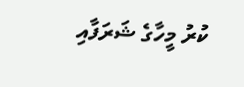ކުރު މީހާގެ ޝަރަފާއި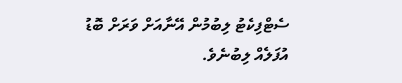ސެޓްފިކެޓު ލިބުމުން އޭނާއަށް ވަރަށް ބޮޑު އުފަލެއް ލިބުނެވެ.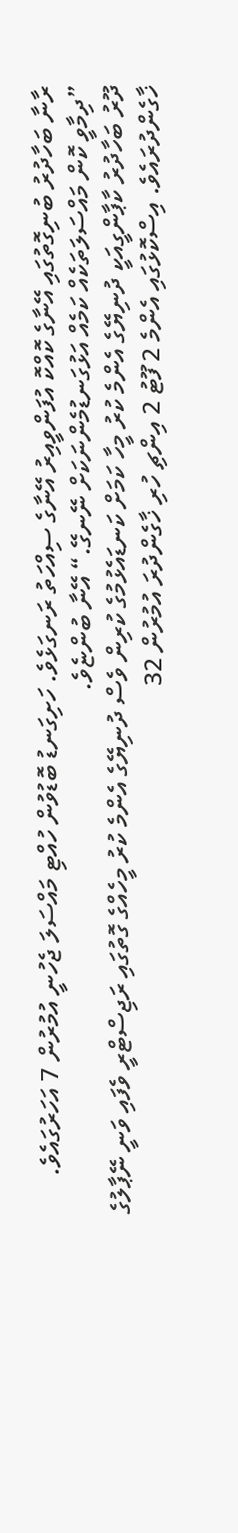ރާނާ ބަހާދުރު ބުނިގޮތުގައި އޭނާގެ ކޮއްކޮ އުފަންވީއިރު އޭނާގެ ސިއްހަތު ރަނގަޅެވެ. ހަށިގަނޑު ބޮޑުވުން ހުއްޓި މައްސަލަ ޖެހުނީ އުމުރުން 7 އަހަރުގައެވެ.
”ދިމާވީ ކޮން މައްސަލަތަކެއް ކަމެއް އަޅުގަނޑުމެންނަކަށް ނޭނގޭ.“ އޭނާ ބުންޏެވެ.
ދޫރު ބަހާދުރު ކާޕާންގީއަކީ ދުނިޔޭގެ އެންމެ ކުރު މީހާ ކަމަށް ކަނޑައެޅުމުގެ ކުރިން ވެސް ދުނިޔޭގެ އެންމެ ކުރު މީހެއްގެ ގޮތުގައި ރަޖިސްޓްރީ ވެފައި ވަނީ ނޭޕާލުގެ ޚާގެންދުރައެވެ. އިސްކޮޅުގައި އެންމެ 2 ފޫޓު 2 އިންޗި ހުރި ޚާގެންދުރަ އުމުރުން 32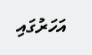އަހަރުގައި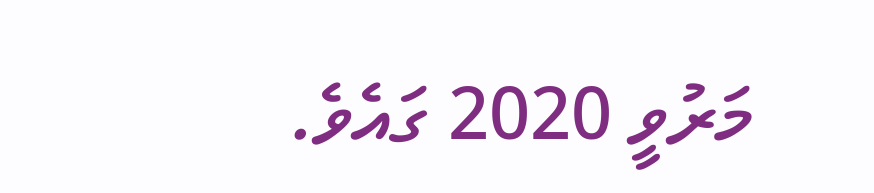މަރުވީ 2020 ގައެވެ.